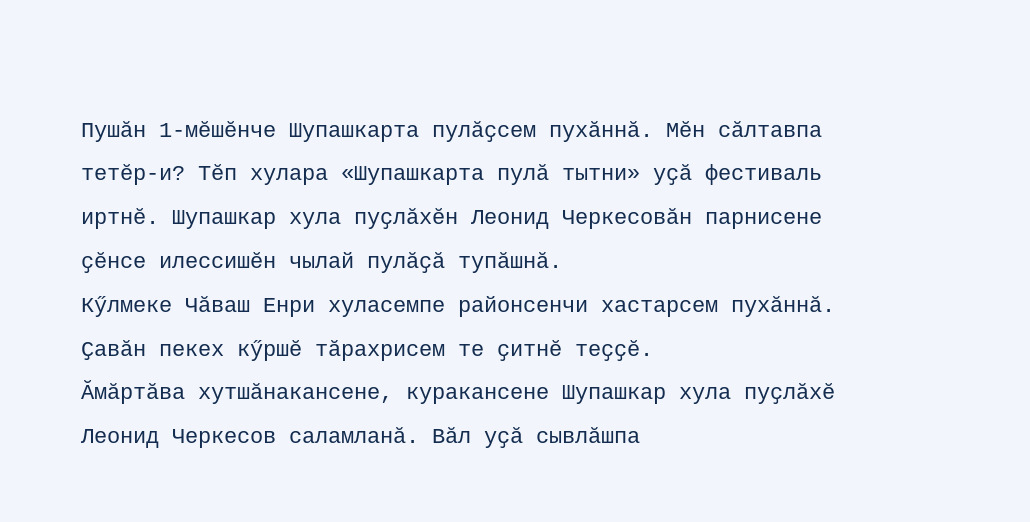Пушӑн 1-мӗшӗнче Шупашкарта пулӑҫсем пухӑннӑ. Мӗн сӑлтавпа тетӗр-и? Тӗп хулара «Шупашкарта пулӑ тытни» уҫӑ фестиваль иртнӗ. Шупашкар хула пуҫлӑхӗн Леонид Черкесовӑн парнисене ҫӗнсе илессишӗн чылай пулӑҫӑ тупӑшнӑ.
Кӳлмеке Чӑваш Енри хуласемпе районсенчи хастарсем пухӑннӑ. Ҫавӑн пекех кӳршӗ тӑрахрисем те ҫитнӗ теҫҫӗ.
Ӑмӑртӑва хутшӑнакансене, куракансене Шупашкар хула пуҫлӑхӗ Леонид Черкесов саламланӑ. Вӑл уҫӑ сывлӑшпа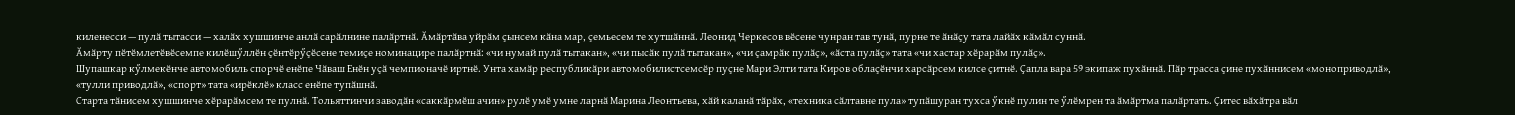киленесси — пулӑ тытасси — халӑх хушшинче анлӑ сарӑлнине палӑртнӑ. Ӑмӑртӑва уйрӑм ҫынсем кӑна мар, ҫемьесем те хутшӑннӑ. Леонид Черкесов вӗсене чунран тав тунӑ, пурне те ӑнӑҫу тата лайӑх кӑмӑл суннӑ.
Ӑмӑрту пӗтӗмлетӗвӗсемпе килӗшӳллӗн ҫӗнтӗрӳҫӗсене темиҫе номинацире палӑртнӑ: «чи нумай пулӑ тытакан», «чи пысӑк пулӑ тытакан», «чи ҫамрӑк пулӑҫ», «ӑста пулӑҫ» тата «чи хастар хӗрарӑм пулӑҫ».
Шупашкар кӳлмекӗнче автомобиль спорчӗ енӗпе Чӑваш Енӗн уҫӑ чемпионачӗ иртнӗ. Унта хамӑр республикӑри автомобилистсемсӗр пуҫне Мари Элти тата Киров облаҫӗнчи харсӑрсем килсе ҫитнӗ. Ҫапла вара 59 экипаж пухӑннӑ. Пӑр трасса ҫине пухӑннисем «моноприводлӑ», «тулли приводлӑ», «спорт» тата «ирӗклӗ» класс енӗпе тупӑшнӑ.
Старта тӑнисем хушшинче хӗрарӑмсем те пулнӑ. Тольяттинчи заводӑн «саккӑрмӗш ачин» рулӗ умӗ умне ларнӑ Марина Леонтьева, хӑй каланӑ тӑрӑх, «техника сӑлтавне пула» тупӑшуран тухса ӳкнӗ пулин те ӳлӗмрен та ӑмӑртма палӑртать. Ҫитес вӑхӑтра вӑл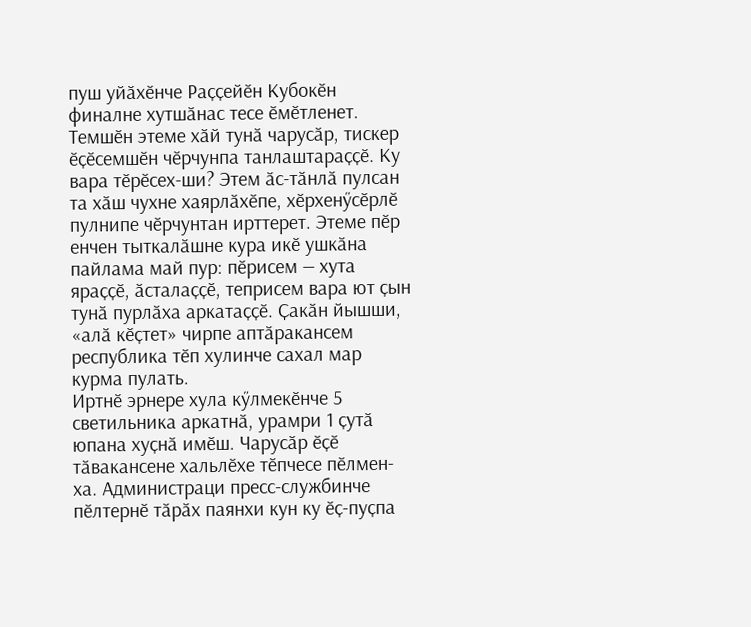пуш уйӑхӗнче Раҫҫейӗн Кубокӗн финалне хутшӑнас тесе ӗмӗтленет.
Темшӗн этеме хӑй тунӑ чарусӑр, тискер ӗҫӗсемшӗн чӗрчунпа танлаштараҫҫӗ. Ку вара тӗрӗсех-ши? Этем ӑс-тӑнлӑ пулсан та хӑш чухне хаярлӑхӗпе, хӗрхенӳсӗрлӗ пулнипе чӗрчунтан ирттерет. Этеме пӗр енчен тыткалӑшне кура икӗ ушкӑна пайлама май пур: пӗрисем — хута яраҫҫӗ, ӑсталаҫҫӗ, теприсем вара ют ҫын тунӑ пурлӑха аркатаҫҫӗ. Ҫакӑн йышши, «алӑ кӗҫтет» чирпе аптӑракансем республика тӗп хулинче сахал мар курма пулать.
Иртнӗ эрнере хула кӳлмекӗнче 5 светильника аркатнӑ, урамри 1 ҫутӑ юпана хуҫнӑ имӗш. Чарусӑр ӗҫӗ тӑвакансене хальлӗхе тӗпчесе пӗлмен-ха. Администраци пресс-службинче пӗлтернӗ тӑрӑх паянхи кун ку ӗҫ-пуҫпа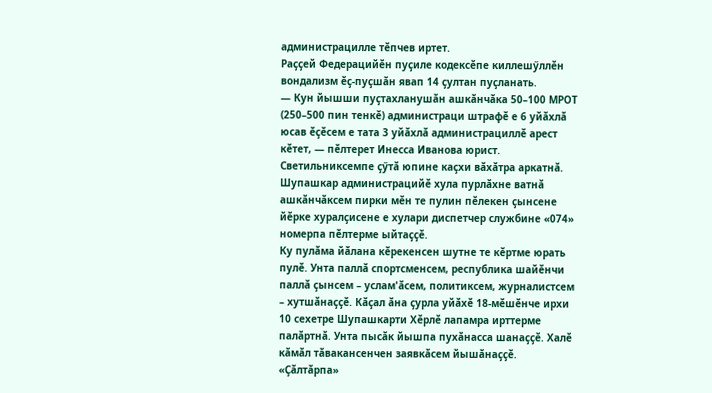администрацилле тӗпчев иртет.
Раҫҫей Федерацийӗн пуҫиле кодексӗпе киллешӳллӗн вондализм ӗҫ-пуҫшӑн явап 14 ҫултан пуҫланать.
— Кун йышши пуҫтахланушӑн ашкӑнчӑка 50–100 МРОТ (250–500 пин тенкӗ) администраци штрафӗ е 6 уйӑхлӑ юсав ӗҫӗсем е тата 3 уйӑхлӑ администрациллӗ арест кӗтет, — пӗлтерет Инесса Иванова юрист.
Светильниксемпе ҫӳтӑ юпине каҫхи вӑхӑтра аркатнӑ. Шупашкар администрацийӗ хула пурлӑхне ватнӑ ашкӑнчӑксем пирки мӗн те пулин пӗлекен ҫынсене йӗрке хуралҫисене е хулари диспетчер службине «074» номерпа пӗлтерме ыйтаҫҫӗ.
Ку пулӑма йӑлана кӗрекенсен шутне те кӗртме юрать пулӗ. Унта паллӑ спортсменсем, республика шайӗнчи паллӑ ҫынсем – услам'ӑсем, политиксем, журналистсем – хутшӑнаҫҫӗ. Кӑҫал ӑна ҫурла уйӑхӗ 18-мӗшӗнче ирхи 10 сехетре Шупашкарти Хӗрлӗ лапамра ирттерме палӑртнӑ. Унта пысӑк йышпа пухӑнасса шанаҫҫӗ. Халӗ кӑмӑл тӑвакансенчен заявкӑсем йышӑнаҫҫӗ. «Ҫӑлтӑрпа»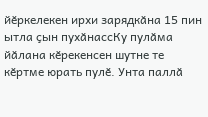йӗркелекен ирхи зарядкӑна 15 пин ытла ҫын пухӑнассКу пулӑма йӑлана кӗрекенсен шутне те кӗртме юрать пулӗ. Унта паллӑ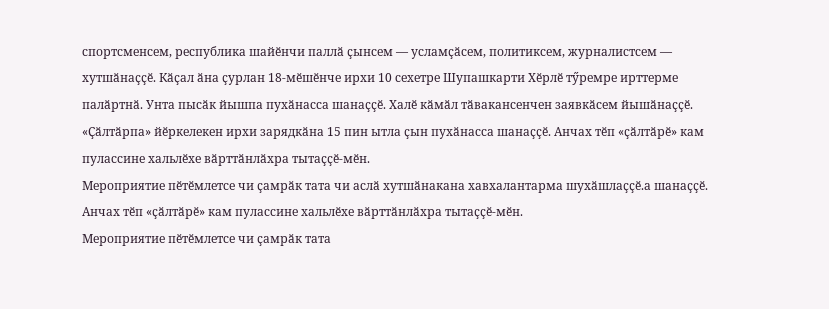спортсменсем, республика шайӗнчи паллӑ ҫынсем — усламҫӑсем, политиксем, журналистсем — хутшӑнаҫҫӗ. Кӑҫал ӑна ҫурлан 18-мӗшӗнче ирхи 10 сехетре Шупашкарти Хӗрлӗ тӳремре ирттерме палӑртнӑ. Унта пысӑк йышпа пухӑнасса шанаҫҫӗ. Халӗ кӑмӑл тӑвакансенчен заявкӑсем йышӑнаҫҫӗ. «Ҫӑлтӑрпа» йӗркелекен ирхи зарядкӑна 15 пин ытла ҫын пухӑнасса шанаҫҫӗ. Анчах тӗп «ҫӑлтӑрӗ» кам пулассине хальлӗхе вӑрттӑнлӑхра тытаҫҫӗ-мӗн.
Мероприятие пӗтӗмлетсе чи ҫамрӑк тата чи аслӑ хутшӑнакана хавхалантарма шухӑшлаҫҫӗ.а шанаҫҫӗ. Анчах тӗп «ҫӑлтӑрӗ» кам пулассине хальлӗхе вӑрттӑнлӑхра тытаҫҫӗ-мӗн.
Мероприятие пӗтӗмлетсе чи ҫамрӑк тата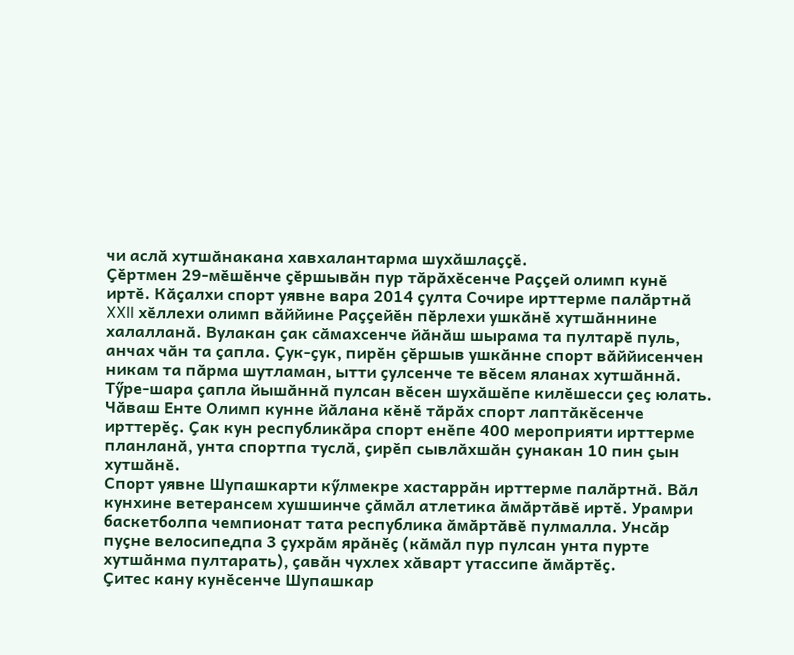чи аслӑ хутшӑнакана хавхалантарма шухӑшлаҫҫӗ.
Ҫӗртмен 29-мӗшӗнче ҫӗршывӑн пур тӑрӑхӗсенче Раҫҫей олимп кунӗ иртӗ. Кӑҫалхи спорт уявне вара 2014 ҫулта Сочире ирттерме палӑртнӑ XXII хӗллехи олимп вӑййине Раҫҫейӗн пӗрлехи ушкӑнӗ хутшӑннине халалланӑ. Вулакан ҫак сӑмахсенче йӑнӑш шырама та пултарӗ пуль, анчах чӑн та ҫапла. Ҫук-ҫук, пирӗн ҫӗршыв ушкӑнне спорт вӑййисенчен никам та пӑрма шутламан, ытти ҫулсенче те вӗсем яланах хутшӑннӑ. Тӳре-шара ҫапла йышӑннӑ пулсан вӗсен шухӑшӗпе килӗшесси ҫеҫ юлать.
Чӑваш Енте Олимп кунне йӑлана кӗнӗ тӑрӑх спорт лаптӑкӗсенче ирттерӗҫ. Ҫак кун республикӑра спорт енӗпе 400 мероприяти ирттерме планланӑ, унта спортпа туслӑ, ҫирӗп сывлӑхшӑн ҫунакан 10 пин ҫын хутшӑнӗ.
Спорт уявне Шупашкарти кӳлмекре хастаррӑн ирттерме палӑртнӑ. Вӑл кунхине ветерансем хушшинче ҫӑмӑл атлетика ӑмӑртӑвӗ иртӗ. Урамри баскетболпа чемпионат тата республика ӑмӑртӑвӗ пулмалла. Унсӑр пуҫне велосипедпа 3 ҫухрӑм ярӑнӗҫ (кӑмӑл пур пулсан унта пурте хутшӑнма пултарать), ҫавӑн чухлех хӑварт утассипе ӑмӑртӗҫ.
Ҫитес кану кунӗсенче Шупашкар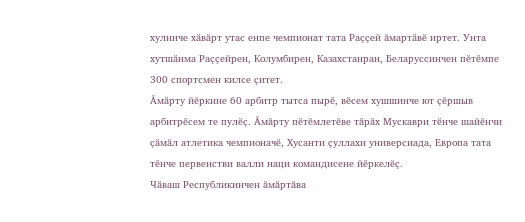хулинче хӑвӑрт утас енпе чемпионат тата Раҫҫей ӑмартӑвӗ иртет. Унта хутшӑнма Раҫҫейрен, Колумбирен, Казахстанран, Беларуссинчен пӗтӗмпе 300 спортсмен килсе ҫитет.
Ӑмӑрту йӗркине 60 арбитр тытса пырӗ, вӗсем хушшинче ют ҫӗршыв арбитрӗсем те пулӗҫ. Ӑмӑрту пӗтӗмлетӗве тӑрӑх Мускаври тӗнче шайӗнчи ҫӑмӑл атлетика чемпионачӗ, Хусанти ҫуллахи универсиада, Европа тата тӗнче первенстви валли наци командисене йӗркелӗҫ.
Чӑваш Республикинчен ӑмӑртӑва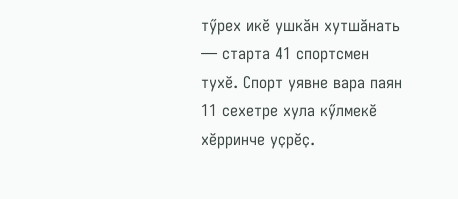тӳрех икӗ ушкӑн хутшӑнать — старта 41 спортсмен тухӗ. Спорт уявне вара паян 11 сехетре хула кӳлмекӗ хӗрринче уҫрӗҫ.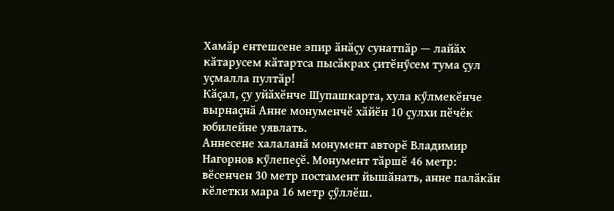Хамӑр ентешсене эпир ӑнӑҫу сунатпӑр — лайӑх кӑтарусем кӑтартса пысӑкрах ҫитӗнӳсем тума ҫул уҫмалла пултӑр!
Кӑҫал, ҫу уйӑхӗнче Шупашкарта, хула кӳлмекӗнче вырнаҫнӑ Анне монуменчӗ хӑйӗн 10 ҫулхи пӗчӗк юбилейне уявлать.
Аннесене халаланӑ монумент авторӗ Владимир Нагорнов кӳлепеҫӗ. Монумент тӑршӗ 46 метр: вӗсенчен 30 метр постамент йышӑнать, анне палӑкӑн кӗлетки мара 16 метр ҫӳллӗш.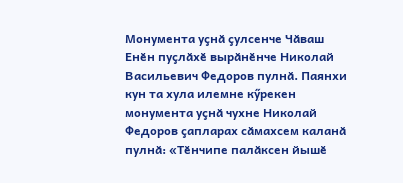Монумента уҫнӑ ҫулсенче Чӑваш Енӗн пуҫлӑхӗ вырӑнӗнче Николай Васильевич Федоров пулнӑ. Паянхи кун та хула илемне кӳрекен монумента уҫнӑ чухне Николай Федоров ҫапларах сӑмахсем каланӑ пулнӑ: «Тӗнчипе палӑксен йышӗ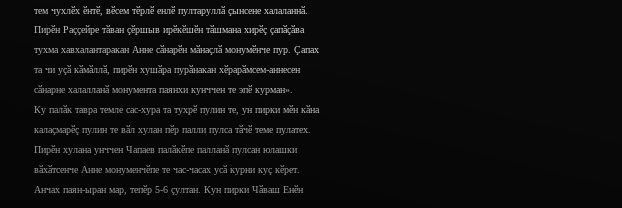тем чухлӗх ӗнтӗ, вӗсем тӗрлӗ енлӗ пултаруллӑ ҫынсене халаланнӑ. Пирӗн Раҫҫейре тӑван ҫӗршыв ирӗкӗшӗн тӑшмана хирӗҫ ҫапӑҫӑва тухма хавхалантаракан Анне сӑнарӗн мӑнаҫлӑ монумӗнче пур. Ҫапах та чи уҫӑ кӑмӑллӑ, пирӗн хушӑра пурӑнакан хӗрарӑмсем-аннесен сӑнарне халалланӑ монумента паянхи кунччен те эпӗ курман».
Ку палӑк тавра темле сас-хура та тухрӗ пулин те, ун пирки мӗн кӑна калаҫмарӗҫ пулин те вӑл хулан пӗр палли пулса тӑчӗ теме пулатех. Пирӗн хулана унччен Чапаев палӑкӗпе палланӑ пулсан юлашки вӑхӑтсенче Анне монуменчӗпе те час-часах усӑ курни куҫ кӗрет.
Анчах паян-ыран мар, тепӗр 5-6 ҫултан. Кун пирки Чӑваш Енӗн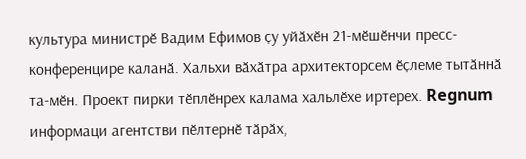культура министрӗ Вадим Ефимов ҫу уйӑхӗн 21-мӗшӗнчи пресс-конференцире каланӑ. Хальхи вӑхӑтра архитекторсем ӗҫлеме тытӑннӑ та-мӗн. Проект пирки тӗплӗнрех калама хальлӗхе иртерех. Regnum информаци агентстви пӗлтернӗ тӑрӑх,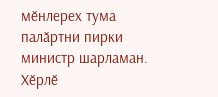мӗнлерех тума палӑртни пирки министр шарламан.
Хӗрлӗ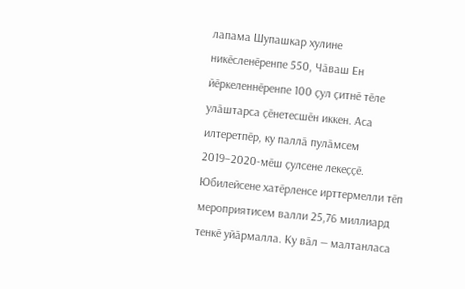лапама Шупашкар хулине никӗсленӗренпе 550, Чӑваш Ен йӗркеленнӗренпе 100 ҫул ҫитнӗ тӗле улӑштарса ҫӗнетесшӗн иккен. Аса илтеретпӗр, ку паллӑ пулӑмсем 2019–2020-мӗш ҫулсене лекеҫҫӗ. Юбилейсене хатӗрленсе ирттермелли тӗп мероприятисем валли 25,76 миллиард тенкӗ уйӑрмалла. Ку вӑл — малтанласа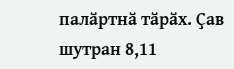палӑртнӑ тӑрӑх. Ҫав шутран 8,11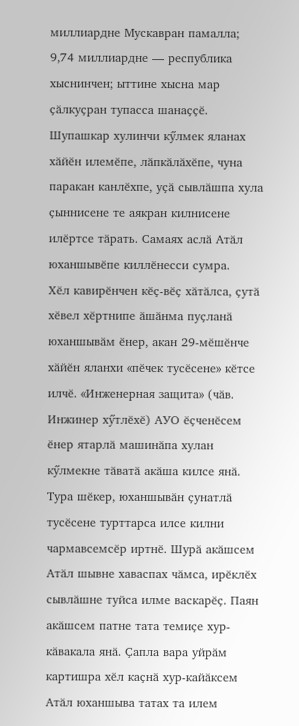миллиардне Мускавран памалла; 9,74 миллиардне — республика хыснинчен; ыттине хысна мар ҫӑлкуҫран тупасса шанаҫҫӗ.
Шупашкар хулинчи кӳлмек яланах хӑйӗн илемӗпе, лӑпкӑлӑхӗпе, чуна паракан канлӗхпе, уҫӑ сывлӑшпа хула ҫыннисене те аякран килнисене илӗртсе тӑрать. Самаях аслӑ Атӑл юханшывӗпе киллӗнесси сумра.
Хӗл кавирӗнчен кӗҫ-вӗҫ хӑтӑлса, ҫутӑ хӗвел хӗртнипе ӑшӑнма пуҫланӑ юханшывӑм ӗнер, акан 29-мӗшӗнче хӑйӗн яланхи «пӗчек тусӗсене» кӗтсе илчӗ. «Инженерная защита» (чӑв. Инжинер хӳтлӗхӗ) АУО ӗҫченӗсем ӗнер ятарлӑ машинӑпа хулан кӳлмекне тӑватӑ акӑша килсе янӑ. Тура шӗкер, юханшывӑн ҫунатлӑ тусӗсене турттарса илсе килни чармавсемсӗр иртнӗ. Шурӑ акӑшсем Атӑл шывне хаваспах чӑмса, ирӗклӗх сывлӑшне туйса илме васкарӗҫ. Паян акӑшсем патне тата темиҫе хур-кӑвакала янӑ. Ҫапла вара уйрӑм картишра хӗл каҫнӑ хур-кайӑксем Атӑл юханшыва татах та илем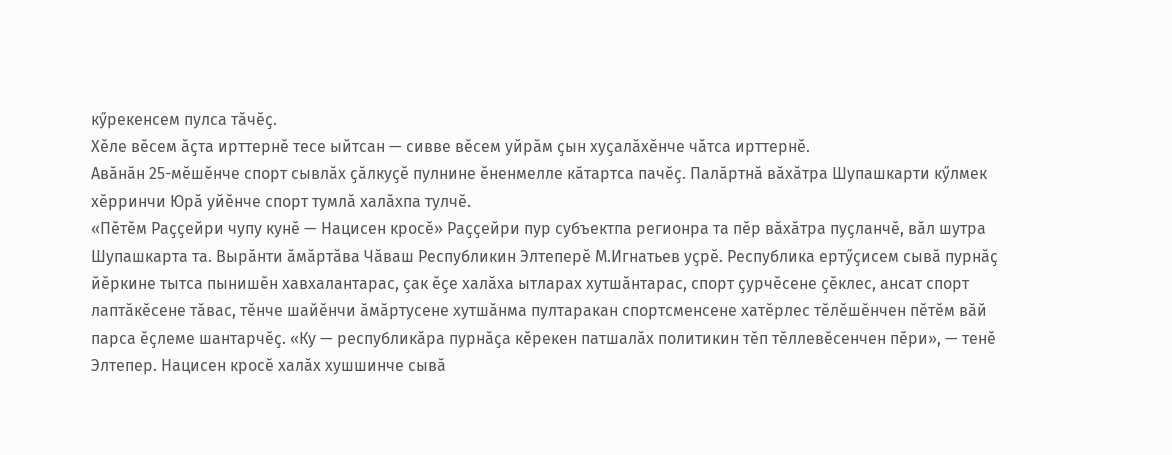кӳрекенсем пулса тӑчӗҫ.
Хӗле вӗсем ӑҫта ирттернӗ тесе ыйтсан — сивве вӗсем уйрӑм ҫын хуҫалӑхӗнче чӑтса ирттернӗ.
Авӑнӑн 25-мӗшӗнче спорт сывлӑх ҫӑлкуҫӗ пулнине ӗненмелле кӑтартса пачӗҫ. Палӑртнӑ вӑхӑтра Шупашкарти кӳлмек хӗрринчи Юрӑ уйӗнче спорт тумлӑ халӑхпа тулчӗ.
«Пӗтӗм Раҫҫейри чупу кунӗ — Нацисен кросӗ» Раҫҫейри пур субъектпа регионра та пӗр вӑхӑтра пуҫланчӗ, вӑл шутра Шупашкарта та. Вырӑнти ӑмӑртӑва Чӑваш Республикин Элтеперӗ М.Игнатьев уҫрӗ. Республика ертӳҫисем сывӑ пурнӑҫ йӗркине тытса пынишӗн хавхалантарас, ҫак ӗҫе халӑха ытларах хутшӑнтарас, спорт ҫурчӗсене ҫӗклес, ансат спорт лаптӑкӗсене тӑвас, тӗнче шайӗнчи ӑмӑртусене хутшӑнма пултаракан спортсменсене хатӗрлес тӗлӗшӗнчен пӗтӗм вӑй парса ӗҫлеме шантарчӗҫ. «Ку — республикӑра пурнӑҫа кӗрекен патшалӑх политикин тӗп тӗллевӗсенчен пӗри», — тенӗ Элтепер. Нацисен кросӗ халӑх хушшинче сывӑ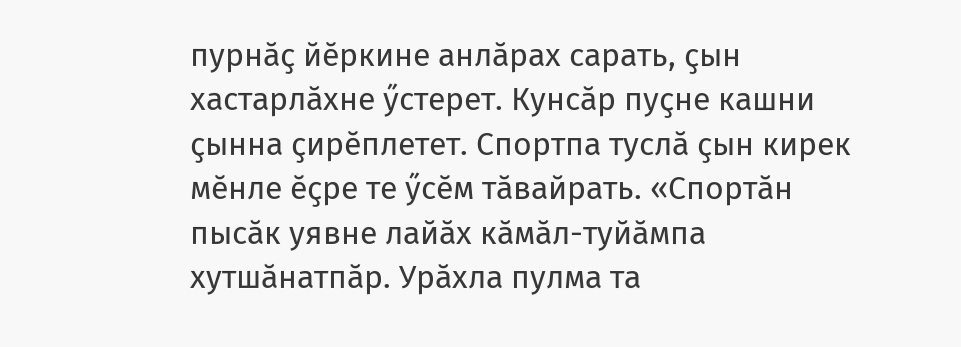пурнӑҫ йӗркине анлӑрах сарать, ҫын хастарлӑхне ӳстерет. Кунсӑр пуҫне кашни ҫынна ҫирӗплетет. Спортпа туслӑ ҫын кирек мӗнле ӗҫре те ӳсӗм тӑвайрать. «Спортӑн пысӑк уявне лайӑх кӑмӑл-туйӑмпа хутшӑнатпӑр. Урӑхла пулма та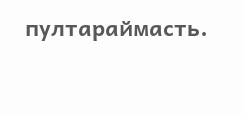пултараймасть.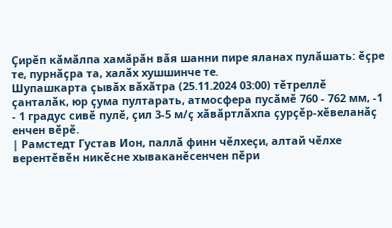Ҫирӗп кӑмӑлпа хамӑрӑн вӑя шанни пире яланах пулӑшать: ӗҫре те, пурнӑҫра та, халӑх хушшинче те.
Шупашкарта ҫывӑх вӑхӑтра (25.11.2024 03:00) тӗтреллӗ ҫанталӑк, юр ҫума пултарать, атмосфера пусӑмӗ 760 - 762 мм, -1 - 1 градус сивӗ пулӗ, ҫил 3-5 м/ҫ хӑвӑртлӑхпа ҫурҫӗр-хӗвеланӑҫ енчен вӗрӗ.
| Рамстедт Густав Ион, паллӑ финн чӗлхеҫи, алтай чӗлхе верентӗвӗн никӗсне хываканӗсенчен пӗри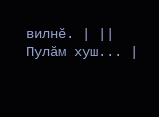вилнӗ. | ||
Пулӑм хуш... |